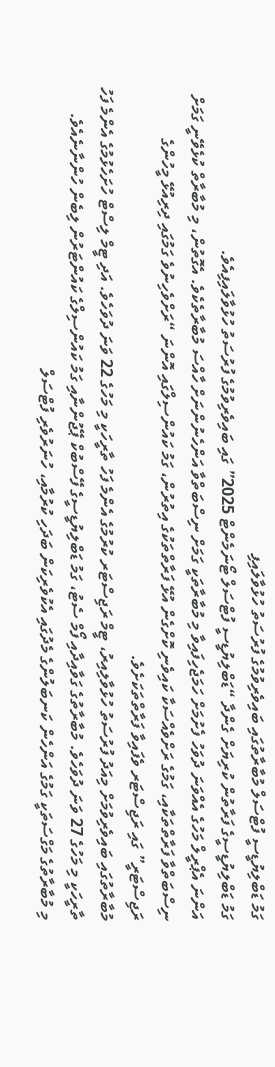ގަމު ޑަބްލިޔުޑީސީ ފުޓްސަލް މުބާރާތުގައި ބައިވެރިވުމުގެ ފުރުސަތު ހުޅުވާލައިފި
ގަމު ޑަބްލިޔުޑީސީގެ ފަރާތުން ކުރިޔަށް ގެންދާ “ޑަބްލިޔުޑީސީ ފުޓްސަލް ޓޯނަމެންޓް 2025” ގައި ބައިވެރިވުމުގެ ފުރުސަތު ހުޅުވާލައިފިއެވެ.
އަންނަ އެޕްރީލް މަހުގެ އެއްވަނަ ދުވަހު ފެށުމަށް ހަމަޖެހިފައިވާ މި މުބާރާތަކީ ގަމަށް ނިސްބަތްވާ އަންހެނުންނަށް ހާއްސަ މުބާރާތެކެވެ. އެގޮތުން، މި މުބާރާތް ކުޅެވޭނީ ގަމަށް ނިސްބަތްވާ ފަރާތްތަކާއި، ގަމުގެ ރަށްވެއްސަކާ ކައިވެނި ކޮށްގެން އުޅޭ ފަރާތްތަކުގެ އިތުރުން، ގަމު ކައުންސިލްގައި އޮންނަ “ރަށްވެހިނުވެ ގަމުގައި ދިރިއުޅޭ މީހުންގެ ރަޖިސްޓަރީ” ގައި ރަޖިސްޓަރ ވެފައިވާ ފަރާތްތަކަށެވެ.
މުބާރާތުގައި ބައިވެރިވުމަށް މިއަދު ފުރުސަތު ހުޅުވާލިއިރު، ޓީމް ރަޖިސްޓަރ ކުރުމުގެ އެންމެ ފަހު ތާރީހަކީ މި މަހުގެ 22 ވަނަ ދުވަހެވެ. އަދި ޓީމް ލިސްޓް ހުށަހެޅުމުގެ އެންމެ ފަހު ތާރީހަކީ މި މަހުގެ 27 ވަނަ ދުވަހެވެ. މުބާރާތުގެ ގަވާއިދާއި ފޯމް ސެޓު، ގަމު ޑަބްލިޔުޑީސީގެ ފޭސްބުކް ޕޭޖުންނާއި ގަމު ކައުންސިލްގެ ކައުންޓަރުން ލިބެން ހުންނާނެއެވެ.
މި މުބާރާތުގެ މަގްސަތަކީ ގަމުގެ އަންހެން ކަނބަލުންގެ މެދުގައި އެކުވެރިކަން ބަދަހި ކުރުމާއި، ހުނަރުވެރި ފުޓްސަލް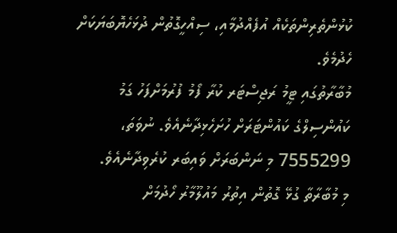ކުޅުންތެރިންތަކެއް އުފެއްދުމާއި، ސިއްހީގޮތުން ދުޅަހެޔޮބަޔަކަށް ހެދުމެވެ.
މުބާރާތުގައި ޓީމު ރަޖިސްޓަރ ކުރާ ފޯމު ފުރުމަށްފަހު ގަމު ކައުންސިލްގެ ކައުންޓަރަށް ހުށަހެޅިދާނެއެވެ. ނުވަތަ، 7555299 މި ނަންބަރަށް ވައިބަރ ކުރެވިދާނެއެވެ.
މި މުބާރާތާ ގުޅޭ ގޮތުން އިތުރު މައުލޫމާރު ހޯދުމަށް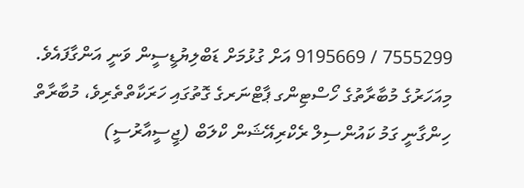7555299 / 9195669 އަށް ގުޅުމަށް ޑަބްލިޔުޑީސީން ވަނީ އަންގާފައެވެ.
މިއަހަރުގެ މުބާރާތުގެ ހޯސްޓިންގ ޕާޓްނަރގެ ގޮތުގައި ހަރަކާތްތެރިވެ، މުބާރާތް ހިންގާނީ ގަމު ކައުންސިލް ރެކްރިއޭޝަން ކްލަބް (ޖީސީއާރުސީ)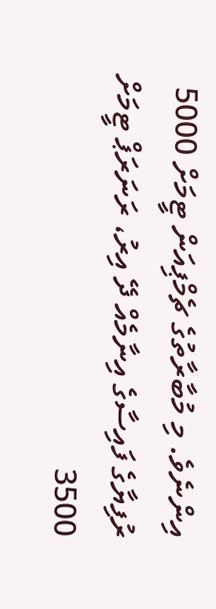އިންނެވެ. މި މުބާރާތުގެ ޗެމްޕިއަން ޓީމަށް 5000 ރުފިޔާގެ ފައިސާގެ އިނާމެއް ދޭ އިރު، ރަނަރަޕް ޓީމަށް 3500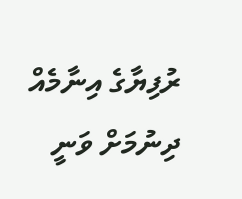ރުފިޔާގެ އިނާމެއް ދިނުމަށް ވަނީ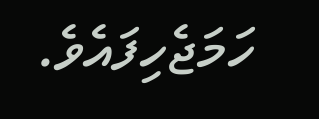ހަމަޖެހިފައެވެ.